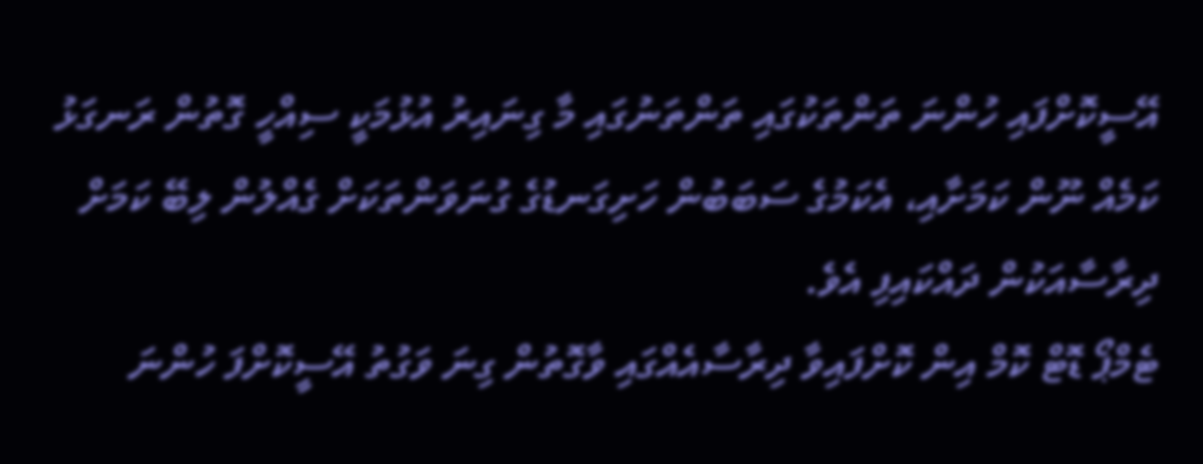އޭސީކޮށްފައި ހުންނަ ތަންތަކުގައި ތަންތަނުގައި މާ ގިނައިރު އުޅުމަކީ ސިއްހީ ގޮތުން ރަނގަޅު ކަމެއް ނޫން ކަމަށާއި، އެކަމުގެ ސަބަބުން ހަށިގަނޑުގެ ގުނަވަންތަކަށް ގެއްލުން ލިބޭ ކަމަށް ދިރާސާއަކުން ދައްކައިފި އެވެ.
ޓެމްޕޯ ޑޮޓް ކޮމް އިން ކޮށްފައިވާ ދިރާސާއެއްގައި ވާގޮތުން ގިނަ ވަގުތު އޭސީކޮށްފަ ހުންނަ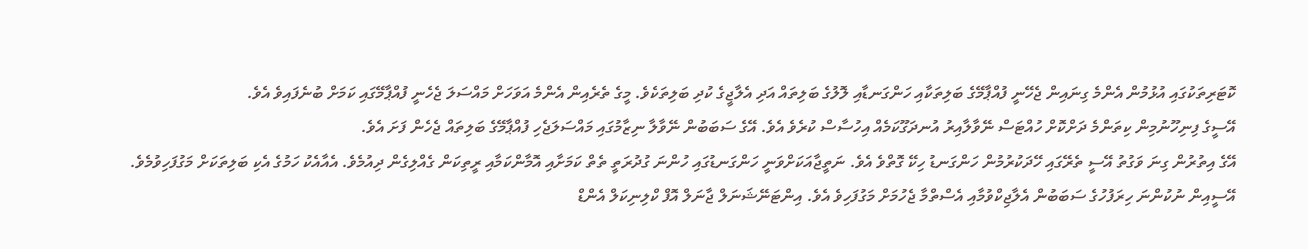ކޮޓަރިތަކުގައި އުޅުމުން އެންމެ ގިނައިން ޖެހޭނީ ފުއްޕާމޭގެ ބަލިތަކާއި ހަންގަނޑާއި ލޮލުގެ ބަލިތައް އަދި އެލާޖީގެ ކުދި ބަލިތަކެވެ. މީގެ ތެރެއިން އެންމެ އަވަހަށް މައްސަލަ ޖެހެނީ ފުއްޕާމޭގައި ކަމަށް ބުނެފައިވެ އެވެ.
އޭސީގެ ފިނިހޫނުމިން ކިތަންމެ ދަށްކޮށް ހުއްޓަސް ނޭވާލާއިރު އުނދަގޫކަމެއް އިހުސާސް ކުރެވެ އެވެ. އޭގެ ސަބަބުން ނޭވާލާ ނިޒާމުގައި މައްސަލަޖެހި ފުއްޕާމޭގެ ބަލިތައް ޖެހެން ފަށަ އެވެ.
އޭގެ އިތުރުން ގިނަ ވަގުތު އޭސީ ތެރޭގައި ހޭދަކުރުމުން ހަންގަނޑު ހިކޭ ގޮތްވެ އެވެ. ނަތީޖާއަކަށްވަނީ ހަންގަނޑުގައި ހުންނަ ގުދުރަތީ ތެތް ކަމަށާއި އޮމާންކަމާއި ރީތިކަން ގެއްލިގެން ދިއުމެވެ. އެއާއެކު ހަމުގެ އެކި ބަލިތަކަށް މަގުފަހިވުމެވެ.
އޭސީއިން ނުކުންނަ ހިރަފުހުގެ ސަބަބުން އެލާޖިކްވުމާއި އެސްތްމާ ޖެހުމަށް މަގުފަހިވެ އެވެ. އިންޓަނޭޝަނަލް ޖާނަލް އޮފް ކްލިނިކަލް އެންޑް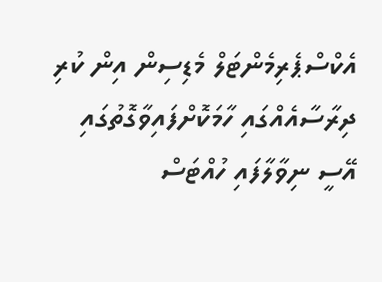އެކްސްޕެރިމެންޓަލް މެޑިސިން އިން ކުރި ދިރާސާއެއްގައި ހާމަކޮށްފައިވާގޮތުގައި އޭސީ ނިވާލާފައި ހުއްޓަސް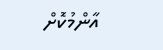އާންމުކޮށް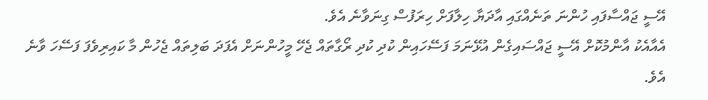އޭސީ ޖައްސާފައި ހުންނަ ތަނެއްގައި އާދަޔާ ހިލާފަށް ހިރަފުސް ގިނަވާނެ އެވެ.
އެއާއެކު އާންމުކޮށް އޭސީ ޖައްސައިގެން އުޅޭނަމަ ފަސޭހައިން ކުދި ކުދި ރޯގާތައް ޖެހޭ މީހުންނަށް އެފަދަ ބަލިތައް ޖެހުން މާ ކައިރިވެފަ ފަސޭހަ ވާނެ އެވެ.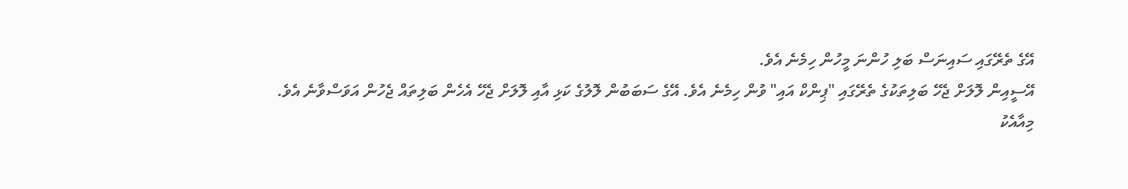އޭގެ ތެރޭގައި ސައިނަސް ބަލި ހުންނަ މީހުން ހިމެނެ އެވެ.
އޭސީއިން ލޮލަށް ޖެހޭ ބަލިތަކުގެ ތެރޭގައި "ޕިންކް އައި" ވުން ހިމެނެ އެވެ. އޭގެ ސަބަބުން ލޮލުގެ ކަޅި އާއި ލޮލަށް ޖެހޭ އެހެން ބަލިތައް ޖެހުން އަވަސްވާނެ އެވެ.
މިއާއެކު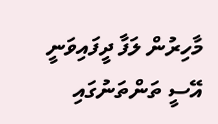މާހިރުން ލަފާ ދީފައިވަނީ އޭސީ ތަންތަނުގައި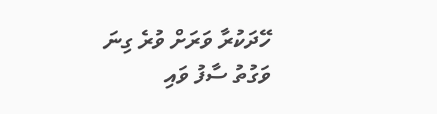ހޭދަކުރާ ވަރަށް ވުރެ ގިނަ ވަގުތު ސާފު ވައި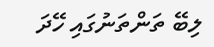ލިބޭ ތަންތަނުގައި ހޭދަ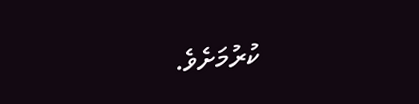ކުރުމަށެވެ.